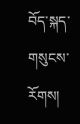བོད་སྐད་གསུངས་རོགས།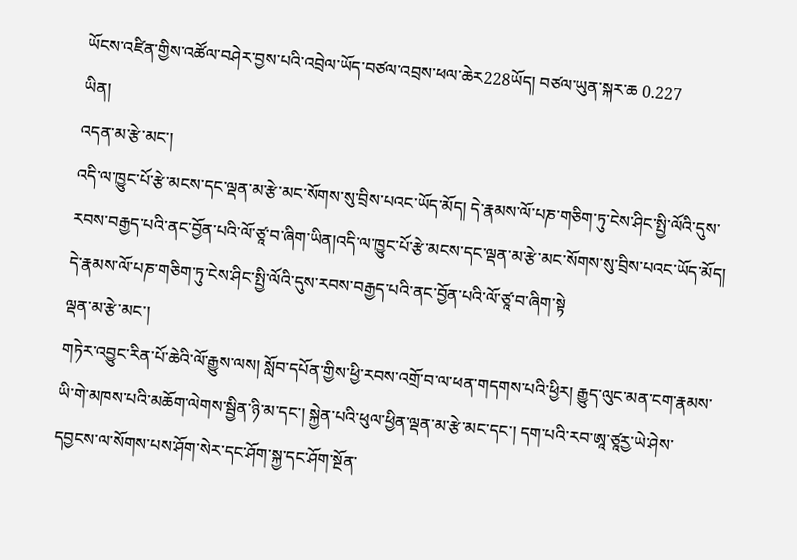ཡོངས་འཛིན་གྱིས་འཚོལ་བཤེར་བྱས་པའི་འབྲེལ་ཡོད་བཙལ་འབྲས་ཕལ་ཆེར228ཡོད། བཙལ་ཡུན་སྐར་ཆ 0.227
ཡིན།
འདན་མ་རྩེ་མང་།
འདི་ལ་ཁྱུང་པོ་རྩེ་མངས་དང་ལྡན་མ་རྩེ་མང་སོགས་སུ་བྲིས་པའང་ཡོད་མོད། དེ་རྣམས་ལོ་པཎ་གཅིག་ཏུ་ངེས་ཤིང་སྤྱི་ལོའི་དུས་རབས་བརྒྱད་པའི་ནང་བྱོན་པའི་ལོ་ཙཱ་བ་ཞིག་ཡིན།འདི་ལ་ཁྱུང་པོ་རྩེ་མངས་དང་ལྡན་མ་རྩེ་མང་སོགས་སུ་བྲིས་པའང་ཡོད་མོད། དེ་རྣམས་ལོ་པཎ་གཅིག་ཏུ་ངེས་ཤིང་སྤྱི་ལོའི་དུས་རབས་བརྒྱད་པའི་ནང་བྱོན་པའི་ལོ་ཙཱ་བ་ཞིག་སྟེ
ལྡན་མ་རྩེ་མང་།
གཏེར་འབྱུང་རིན་པོ་ཆེའི་ལོ་རྒྱུས་ལས། སློབ་དཔོན་གྱིས་ཕྱི་རབས་འགྲོ་བ་ལ་ཕན་གདགས་པའི་ཕྱིར། རྒྱུད་ལུང་མན་ངག་རྣམས་ཡི་གེ་མཁས་པའི་མཆོག་ལེགས་སྦྱིན་ཉི་མ་དང་། སྐྱེན་པའི་ཕུལ་ཕྱིན་ལྡན་མ་རྩེ་མང་དང་། དག་པའི་རབ་ཨཱ་ཙཱརྱ་ཡེ་ཤེས་དབྱངས་ལ་སོགས་པས་ཤོག་སེར་དང་ཤོག་སྐྱ་དང་ཤོག་སྔོན་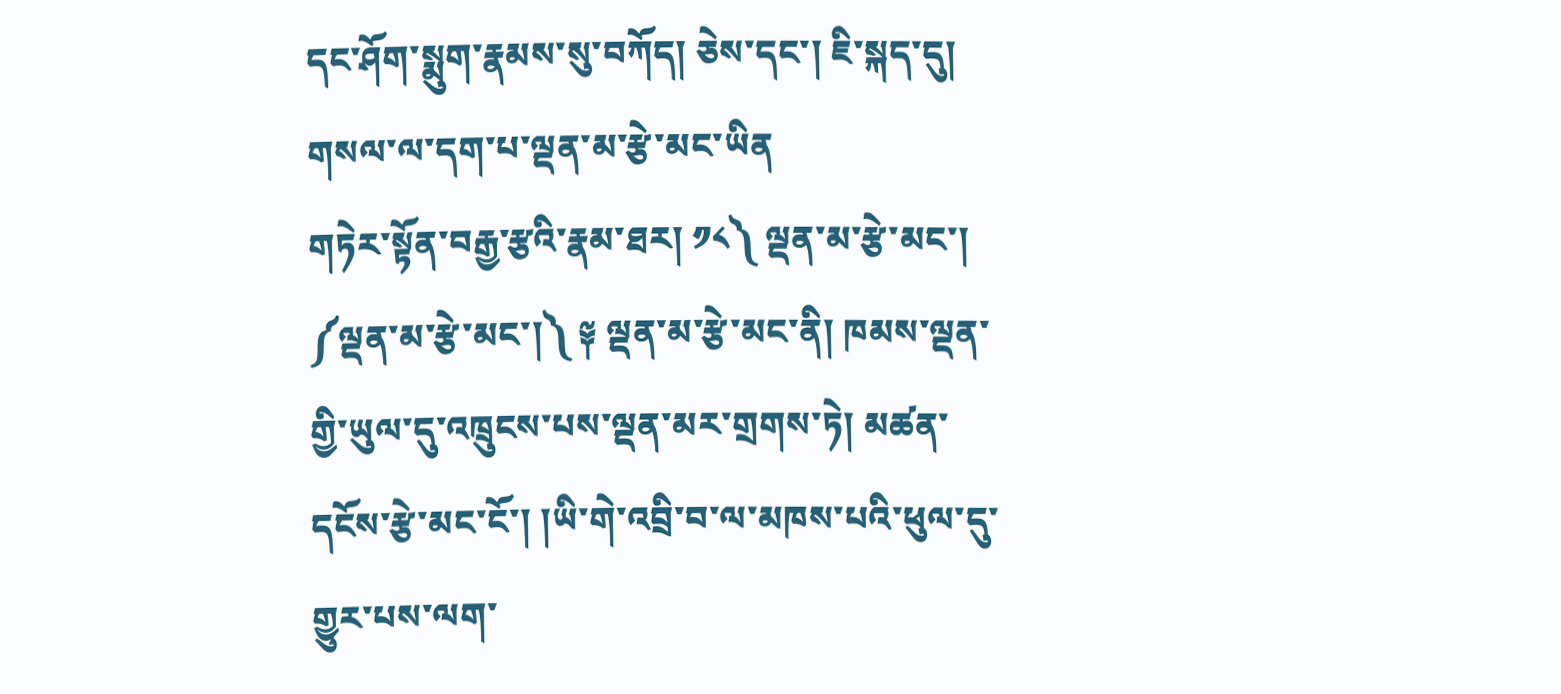དང་ཤོག་སྨུག་རྣམས་སུ་བཀོད། ཅེས་དང་། ཇི་སྐད་དུ། གསལ་ལ་དག་པ་ལྡན་མ་རྩེ་མང་ཡིན
གཏེར་སྟོན་བརྒྱ་རྩའི་རྣམ་ཐར། ༡༨༽ ལྡན་མ་རྩེ་མང་།
༼ལྡན་མ་རྩེ་མང་།༽ ༈ ལྡན་མ་རྩེ་མང་ནི། ཁམས་ལྡན་གྱི་ཡུལ་དུ་འཁྲུངས་པས་ལྡན་མར་གྲགས་ཏེ། མཚན་དངོས་རྩེ་མང་ངོ་། །ཡི་གེ་འབྲི་བ་ལ་མཁས་པའི་ཕུལ་དུ་གྱུར་པས་ལག་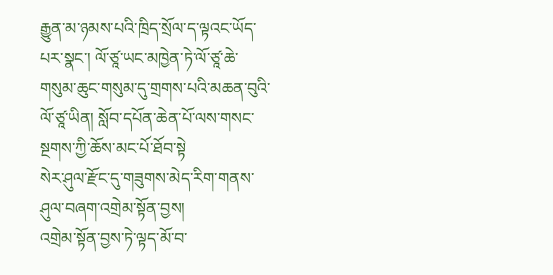རྒྱུན་མ་ཉམས་པའི་ཁྲིད་སྲོལ་ད་ལྟའང་ཡོད་པར་སྣང་། ལོ་ཙཱ་ཡང་མཁྱེན་ཏེ་ལོ་ཙཱ་ཆེ་གསུམ་ཆུང་གསུམ་དུ་གྲགས་པའི་མཆན་བུའི་ལོ་ཙཱ་ཡིན། སློབ་དཔོན་ཆེན་པོ་ལས་གསང་སྔགས་ཀྱི་ཆོས་མང་པོ་ཐོབ་སྟེ
སེར་ཤུལ་རྫོང་དུ་གཟུགས་མེད་རིག་གནས་ཤུལ་བཞག་འགྲེམ་སྟོན་བྱས།
འགྲེམ་སྟོན་བྱས་ཏེ་ལྟད་མོ་བ་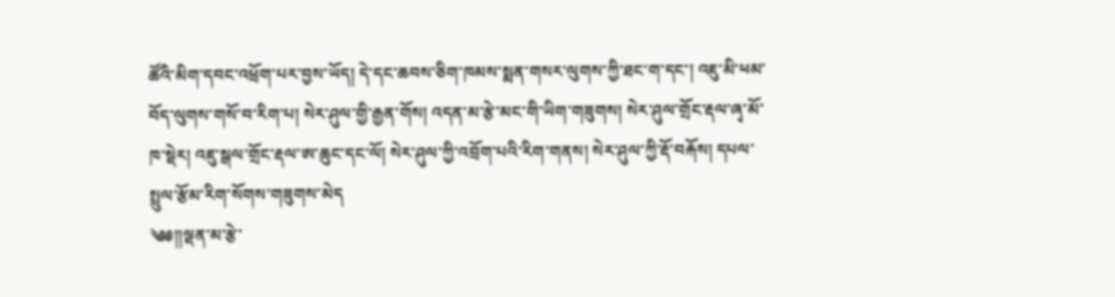ཚོའི་མིག་དབང་འཕྲོག་པར་བྱས་ཡོད། དེ་དང་ཆབས་ཅིག་ཁམས་སྨན་གསར་ལུགས་ཀྱི་ཐང་ག་དང་། འཇུ་མི་ཕམ་བོད་ལུགས་གསོ་བ་རིག་པ། སེར་ཤུལ་གྱི་རྒྱན་གོས། འདན་མ་རྩེ་མང་གི་ཡིག་གཟུགས། སེར་ཤུལ་གྲོང་རྡལ་ཞྭ་མོ་ཁ་སྡེར། འཇུ་སྒལ་གྲོང་རྡལ་ཨ་ཆུང་དང་ལོ། སེར་ཤུལ་ཀྱི་འབྲོག་པའི་རིག་གནས། སེར་ཤུལ་ཀྱི་རྡོ་བརྐོས། དཔལ་སྤྲུལ་རྩོམ་རིག་སོགས་གཟུགས་མེད
༄༅།།ལྡན་མ་རྩེ་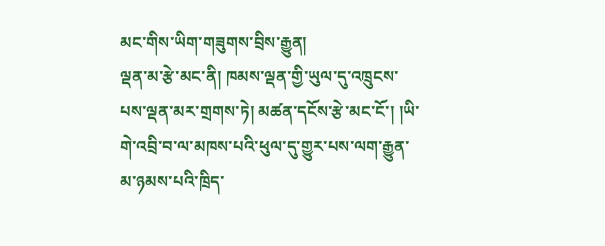མང་གིས་ཡིག་གཟུགས་བྲིས་རྒྱུན།
ལྡན་མ་རྩེ་མང་ནི། ཁམས་ལྡན་གྱི་ཡུལ་དུ་འཁྲུངས་པས་ལྡན་མར་གྲགས་ཏེ། མཚན་དངོས་རྩེ་མང་ངོ་། །ཡི་གེ་འབྲི་བ་ལ་མཁས་པའི་ཕུལ་དུ་གྱུར་པས་ལག་རྒྱུན་མ་ཉམས་པའི་ཁྲིད་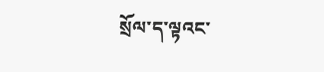སྲོལ་ད་ལྟའང་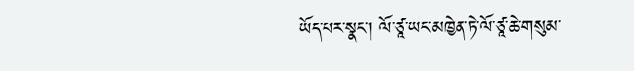ཡོད་པར་སྣང་། ལོ་ཙཱ་ཡང་མཁྱེན་ཏེ་ལོ་ཙཱ་ཆེ་གསུམ་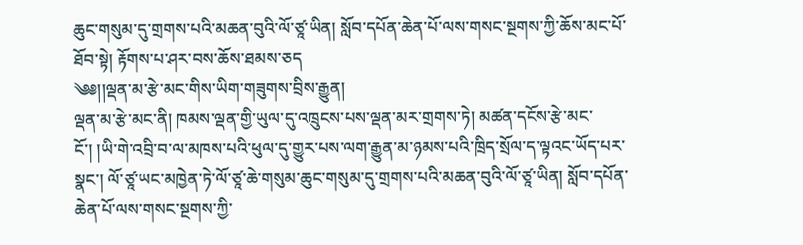ཆུང་གསུམ་དུ་གྲགས་པའི་མཆན་བུའི་ལོ་ཙཱ་ཡིན། སློབ་དཔོན་ཆེན་པོ་ལས་གསང་སྔགས་ཀྱི་ཆོས་མང་པོ་ཐོབ་སྟེ། རྟོགས་པ་ཤར་བས་ཆོས་ཐམས་ཅད
༄༅།།ལྡན་མ་རྩེ་མང་གིས་ཡིག་གཟུགས་བྲིས་རྒྱུན།
ལྡན་མ་རྩེ་མང་ནི། ཁམས་ལྡན་གྱི་ཡུལ་དུ་འཁྲུངས་པས་ལྡན་མར་གྲགས་ཏེ། མཚན་དངོས་རྩེ་མང་ངོ་། །ཡི་གེ་འབྲི་བ་ལ་མཁས་པའི་ཕུལ་དུ་གྱུར་པས་ལག་རྒྱུན་མ་ཉམས་པའི་ཁྲིད་སྲོལ་ད་ལྟའང་ཡོད་པར་སྣང་། ལོ་ཙཱ་ཡང་མཁྱེན་ཏེ་ལོ་ཙཱ་ཆེ་གསུམ་ཆུང་གསུམ་དུ་གྲགས་པའི་མཆན་བུའི་ལོ་ཙཱ་ཡིན། སློབ་དཔོན་ཆེན་པོ་ལས་གསང་སྔགས་ཀྱི་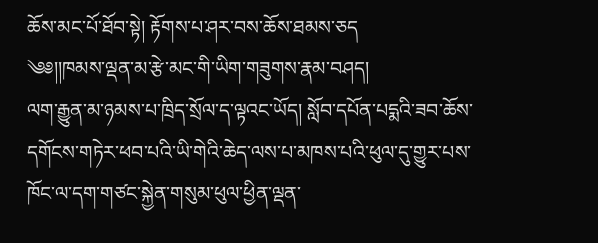ཆོས་མང་པོ་ཐོབ་སྟེ། རྟོགས་པ་ཤར་བས་ཆོས་ཐམས་ཅད
༄༅།།ཁམས་ལྡན་མ་རྩེ་མང་གི་ཡིག་གཟུགས་རྣམ་བཤད།
ལག་རྒྱུན་མ་ཉམས་པ་ཁྲིད་སྲོལ་ད་ལྟའང་ཡོད། སློབ་དཔོན་པདྨའི་ཟབ་ཆོས་དགོངས་གཏེར་ཕབ་པའི་ཡི་གེའི་ཆེད་ལས་པ་མཁས་པའི་ཕུལ་དུ་གྱུར་པས་ཁོང་ལ་དག་གཙང་སྐྱེན་གསུམ་ཕུལ་ཕྱིན་ལྡན་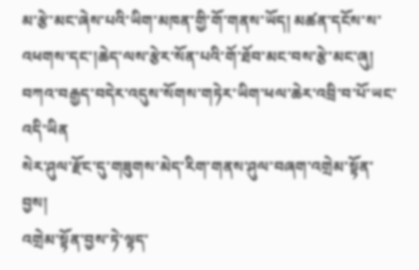མ་རྩེ་མང་ཞེས་པའི་ཡིག་མཁན་གྱི་གོ་གནས་ཡོད། མཚན་དངོས་ས་འཕགས་དང་།ཆེད་ལས་རྩེར་སོན་པའི་གོ་ཐོབ་མང་བས་རྩེ་མང་ཞུ། བཀའ་བརྒྱད་བདེར་འདུས་སོགས་གཏེར་ཡིག་ཕལ་ཆེར་འབྲི་བ་པོ་ཡང་འདི་ཡིན
སེར་ཤུལ་རྫོང་དུ་གཟུགས་མེད་རིག་གནས་ཤུལ་བཞག་འགྲེམ་སྟོན་བྱས།
འགྲེམ་སྟོན་བྱས་ཏེ་ལྟད་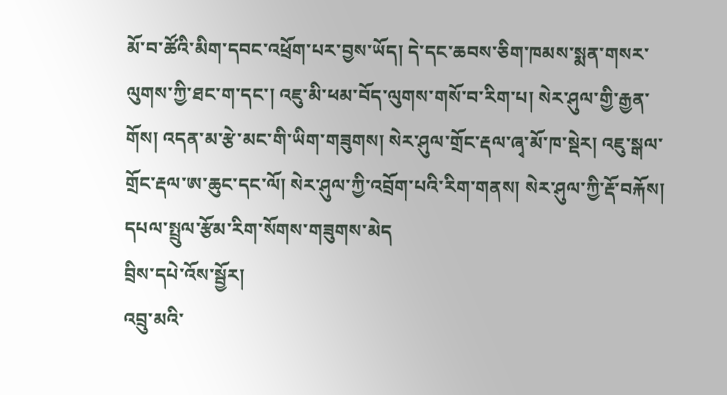མོ་བ་ཚོའི་མིག་དབང་འཕྲོག་པར་བྱས་ཡོད། དེ་དང་ཆབས་ཅིག་ཁམས་སྨན་གསར་ལུགས་ཀྱི་ཐང་ག་དང་། འཇུ་མི་ཕམ་བོད་ལུགས་གསོ་བ་རིག་པ། སེར་ཤུལ་གྱི་རྒྱན་གོས། འདན་མ་རྩེ་མང་གི་ཡིག་གཟུགས། སེར་ཤུལ་གྲོང་རྡལ་ཞྭ་མོ་ཁ་སྡེར། འཇུ་སྒལ་གྲོང་རྡལ་ཨ་ཆུང་དང་ལོ། སེར་ཤུལ་ཀྱི་འབྲོག་པའི་རིག་གནས། སེར་ཤུལ་ཀྱི་རྡོ་བརྐོས། དཔལ་སྤྲུལ་རྩོམ་རིག་སོགས་གཟུགས་མེད
བྲིས་དཔེ་འོས་སྦྱོར།
འབྲུ་མའི་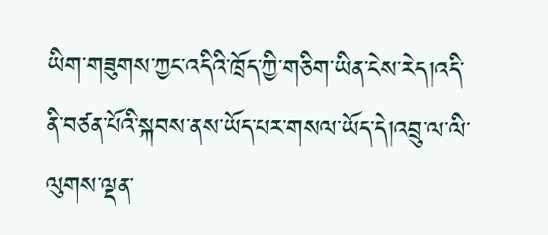ཡིག་གཟུགས་ཀྱང་འདིའི་ཁྲོད་ཀྱི་གཅིག་ཡིན་ངེས་རེད།འདི་ནི་བཙན་པོའི་སྐབས་ནས་ཡོད་པར་གསལ་ཡོད་དེ།འབྲུ་ལ་ལི་ལུགས་ལྡན་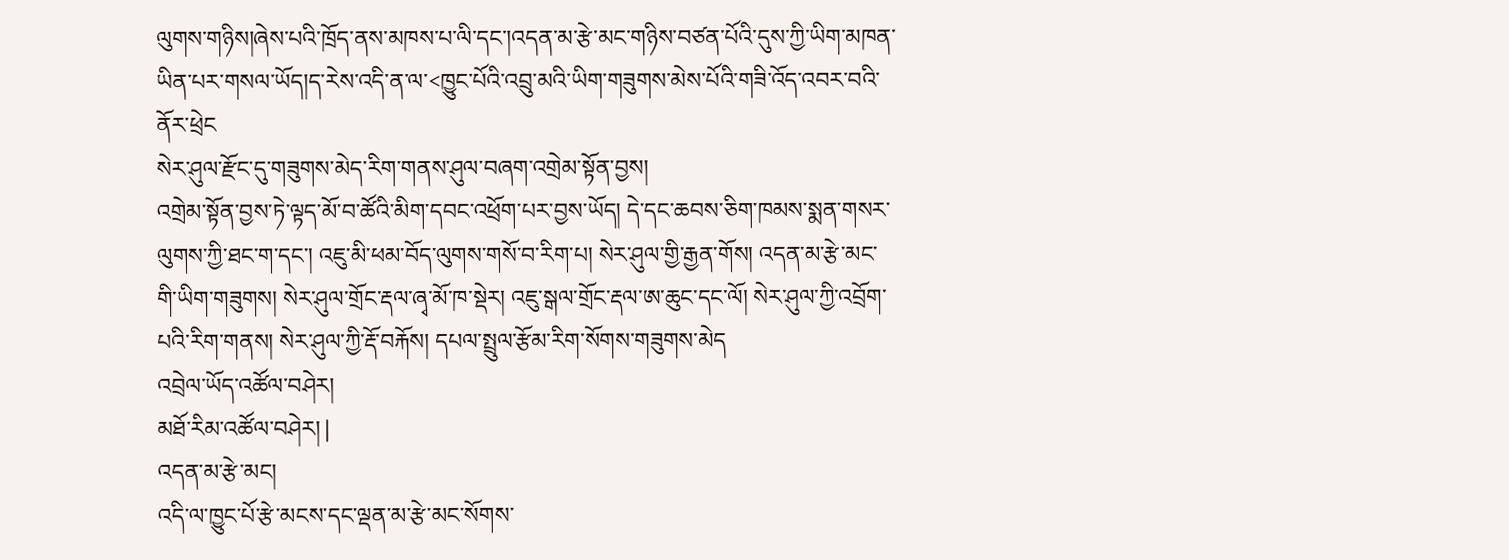ལུགས་གཉིས།ཞེས་པའི་ཁྲོད་ནས་མཁས་པ་ལི་དང་།འདན་མ་རྩེ་མང་གཉིས་བཙན་པོའི་དུས་ཀྱི་ཡིག་མཁན་ཡིན་པར་གསལ་ཡོད།ད་རེས་འདི་ན་ལ་<ཁྱུང་པོའི་འབྲུ་མའི་ཡིག་གཟུགས་མེས་པོའི་གཟི་འོད་འབར་བའི་ནོར་ཕྲེང
སེར་ཤུལ་རྫོང་དུ་གཟུགས་མེད་རིག་གནས་ཤུལ་བཞག་འགྲེམ་སྟོན་བྱས།
འགྲེམ་སྟོན་བྱས་ཏེ་ལྟད་མོ་བ་ཚོའི་མིག་དབང་འཕྲོག་པར་བྱས་ཡོད། དེ་དང་ཆབས་ཅིག་ཁམས་སྨན་གསར་ལུགས་ཀྱི་ཐང་ག་དང་། འཇུ་མི་ཕམ་བོད་ལུགས་གསོ་བ་རིག་པ། སེར་ཤུལ་གྱི་རྒྱན་གོས། འདན་མ་རྩེ་མང་གི་ཡིག་གཟུགས། སེར་ཤུལ་གྲོང་རྡལ་ཞྭ་མོ་ཁ་སྡེར། འཇུ་སྒལ་གྲོང་རྡལ་ཨ་ཆུང་དང་ལོ། སེར་ཤུལ་ཀྱི་འབྲོག་པའི་རིག་གནས། སེར་ཤུལ་ཀྱི་རྡོ་བརྐོས། དཔལ་སྤྲུལ་རྩོམ་རིག་སོགས་གཟུགས་མེད
འབྲེལ་ཡོད་འཚོལ་བཤེར།
མཐོ་རིམ་འཚོལ་བཤེར། |
འདན་མ་རྩེ་མང།
འདི་ལ་ཁྱུང་པོ་རྩེ་མངས་དང་ལྡན་མ་རྩེ་མང་སོགས་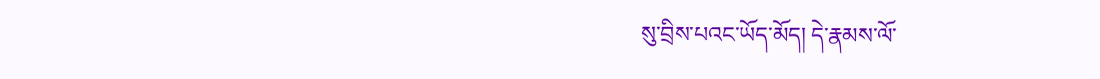སུ་བྲིས་པའང་ཡོད་མོད། དེ་རྣམས་ལོ་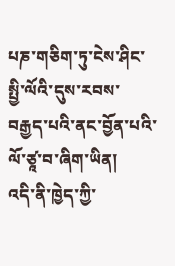པཎ་གཅིག་ཏུ་ངེས་ཤིང་སྤྱི་ལོའི་དུས་རབས་བརྒྱད་པའི་ནང་བྱོན་པའི་ལོ་ཙཱ་བ་ཞིག་ཡིན།
འདི་ནི་ཁྱེད་ཀྱི་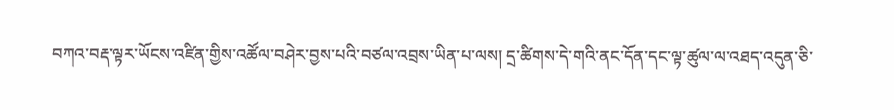བཀའ་བརྡ་ལྟར་ཡོངས་འཛིན་གྱིས་འཚོལ་བཤེར་བྱས་པའི་བཙལ་འབྲས་ཡིན་པ་ལས། དྲ་ཚིགས་དེ་གའི་ནང་དོན་དང་ལྟ་ཚུལ་ལ་འཐད་འདུན་ཅི་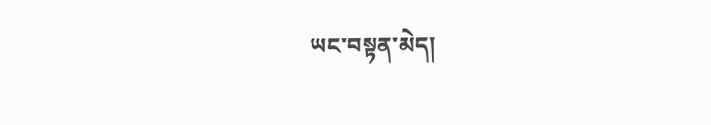ཡང་བསྟན་མེད།